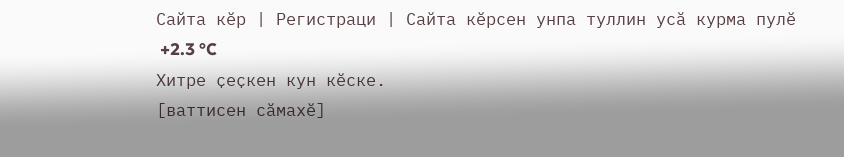Сайта кӗр | Регистраци | Сайта кӗрсен унпа туллин усӑ курма пулӗ
 +2.3 °C
Хитре ҫеҫкен кун кӗске.
[ваттисен сӑмахӗ]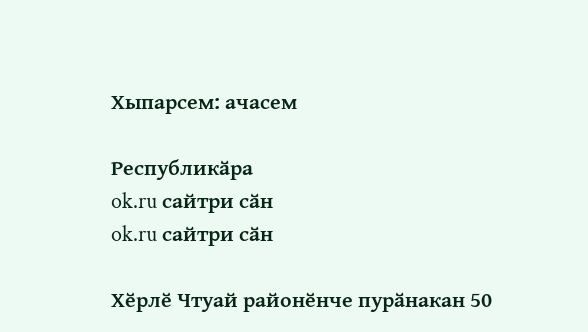Хыпарсем: ачасем

Республикӑра
ok.ru сайтри сӑн
ok.ru сайтри сӑн

Хӗрлӗ Чтуай районӗнче пурӑнакан 50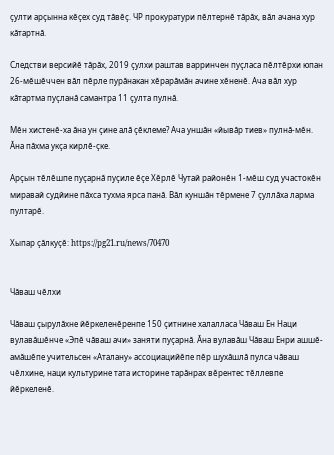ҫулти арҫынна кӗҫех суд тӑвӗҫ. ЧР прокуратури пӗлтернӗ тӑрӑх, вӑл ачана хур кӑтартнӑ.

Следстви версийӗ тӑрӑх, 2019 ҫулхи раштав варринчен пуҫласа пӗлтӗрхи юпан 26-мӗшӗччен вӑл пӗрле пурӑнакан хӗрарӑмӑн ачине хӗненӗ. Ача вӑл хур кӑтартма пуҫланӑ самантра 11 ҫулта пулнӑ.

Мӗн хистенӗ-ха ӑна ун ҫине алӑ ҫӗклеме? Ача уншӑн «йывӑр тиев» пулнӑ-мӗн. Ӑна пӑхма укҫа кирлӗ-ҫке.

Арҫын тӗлӗшпе пуҫарнӑ пуҫиле ӗҫе Хӗрлӗ Чутай районӗн 1-мӗш суд участокӗн миравай судйине пӑхса тухма ярса панӑ. Вӑл куншӑн тӗрмене 7 ҫуллӑха ларма пултарӗ.

Хыпар ҫӑлкуҫӗ: https://pg21.ru/news/70470


Чӑваш чӗлхи

Чӑваш ҫырулӑхне йӗркеленӗренпе 150 ҫитнине халалласа Чӑваш Ен Наци вулавӑшӗнче «Эпӗ чӑваш ачи» заняти пуҫарнӑ. Ӑна вулавӑш Чӑваш Енри ашшӗ-амӑшӗпе учительсен «Аталану» ассоциацийӗпе пӗр шухӑшлӑ пулса чӑваш чӗлхине, наци культурине тата историне тарӑнрах вӗрентес тӗллевпе йӗркеленӗ.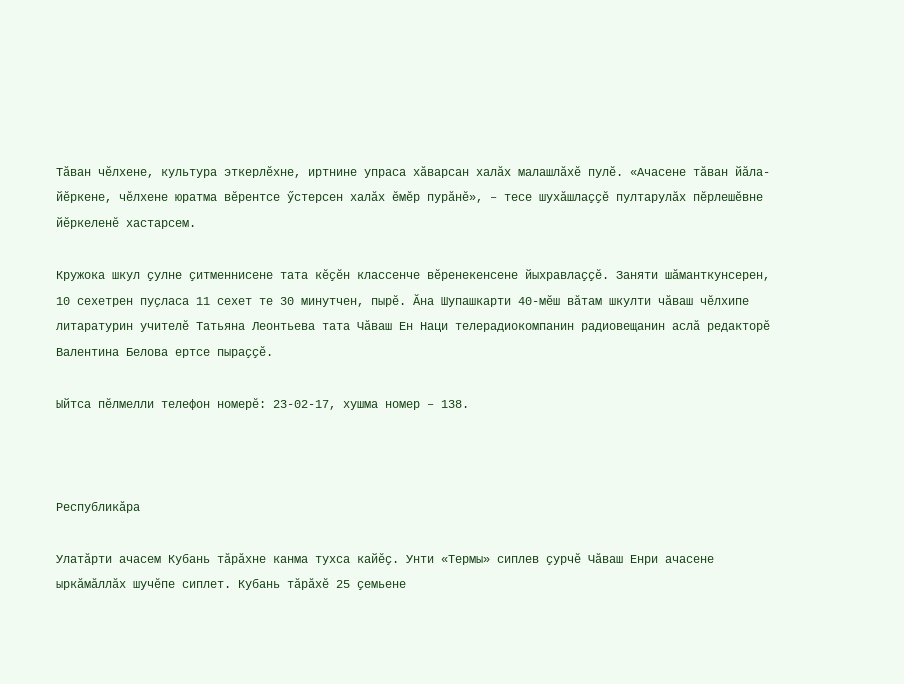Тӑван чӗлхене, культура эткерлӗхне, иртнине упраса хӑварсан халӑх малашлӑхӗ пулӗ. «Ачасене тӑван йӑла-йӗркене, чӗлхене юратма вӗрентсе ӳстерсен халӑх ӗмӗр пурӑнӗ», – тесе шухӑшлаҫҫӗ пултарулӑх пӗрлешӗвне йӗркеленӗ хастарсем.

Кружока шкул ҫулне ҫитменнисене тата кӗҫӗн классенче вӗренекенсене йыхравлаҫҫӗ. Заняти шӑманткунсерен, 10 сехетрен пуҫласа 11 сехет те 30 минутчен, пырӗ. Ӑна Шупашкарти 40-мӗш вӑтам шкулти чӑваш чӗлхипе литаратурин учителӗ Татьяна Леонтьева тата Чӑваш Ен Наци телерадиокомпанин радиовещанин аслӑ редакторӗ Валентина Белова ертсе пыраҫҫӗ.

Ыйтса пӗлмелли телефон номерӗ: 23-02-17, хушма номер – 138.



Республикӑра

Улатӑрти ачасем Кубань тӑрӑхне канма тухса кайӗҫ. Унти «Термы» сиплев ҫурчӗ Чӑваш Енри ачасене ыркӑмӑллӑх шучӗпе сиплет. Кубань тӑрӑхӗ 25 ҫемьене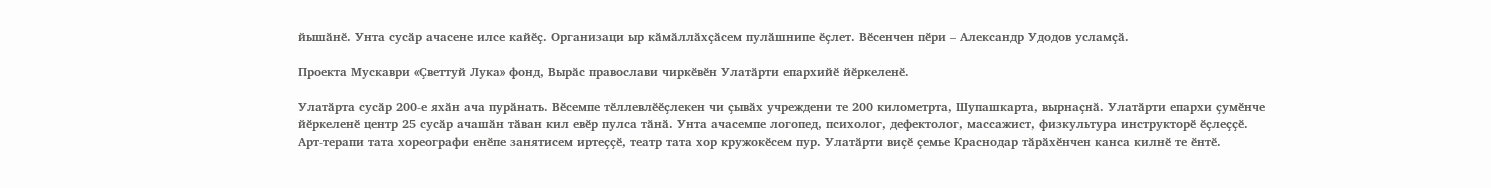йышӑнӗ. Унта сусӑр ачасене илсе кайӗҫ. Организаци ыр кӑмӑллӑхҫӑсем пулӑшнипе ӗҫлет. Вӗсенчен пӗри – Александр Удодов усламҫӑ.

Проекта Мускаври «Ҫветтуй Лука» фонд, Вырӑс православи чиркӗвӗн Улатӑрти епархийӗ йӗркеленӗ.

Улатӑрта сусӑр 200-е яхӑн ача пурӑнать. Вӗсемпе тӗллевлӗӗҫлекен чи ҫывӑх учреждени те 200 километрта, Шупашкарта, вырнаҫнӑ. Улатӑрти епархи ҫумӗнче йӗркеленӗ центр 25 сусӑр ачашӑн тӑван кил евӗр пулса тӑнӑ. Унта ачасемпе логопед, психолог, дефектолог, массажист, физкультура инструкторӗ ӗҫлеҫҫӗ. Арт-терапи тата хореографи енӗпе занятисем иртеҫҫӗ, театр тата хор кружокӗсем пур. Улатӑрти виҫӗ ҫемье Краснодар тӑрӑхӗнчен канса килнӗ те ӗнтӗ.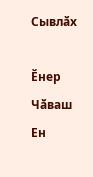Сывлӑх

Ӗнер Чӑваш Ен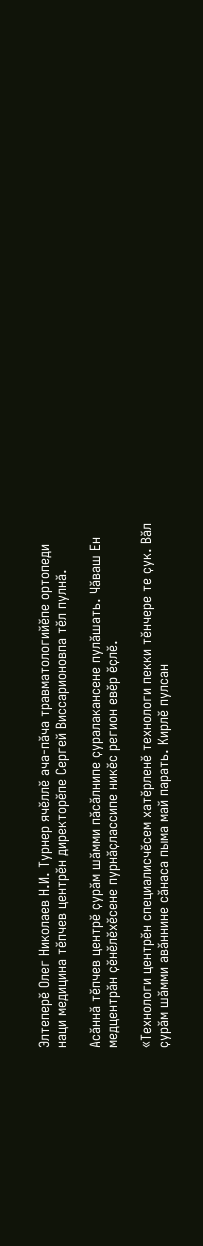Элтеперӗ Олег Николаев Н.И. Турнер ячӗллӗ ача-пӑча травматологийӗпе ортопеди наци медицина тӗпчев центрӗн директорӗпе Сергей Виссарионовпа тӗл пулнӑ.

Асӑннӑ тӗпчев центрӗ ҫурӑм шӑмми пӑсӑлнипе ҫуралакансене пулӑшать. Чӑваш Ен медцентрӑн ҫӗнӗлӗхӗсене пурнӑҫлассипе никӗс регион евӗр ӗҫлӗ.

«Технологи центрӗн специалисчӗсем хатӗрленӗ технологи пекки тӗнчере те ҫук. Вӑл ҫурӑм шӑмми авӑннине сӑнаса пыма май парать. Кирлӗ пулсан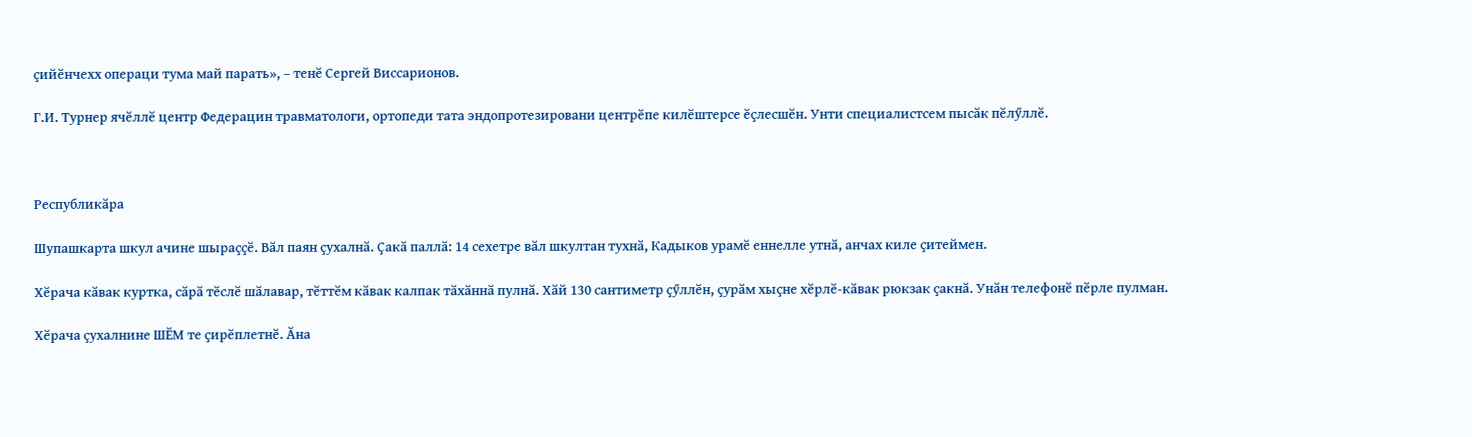ҫийӗнчехх операци тума май парать», – тенӗ Сергей Виссарионов.

Г.И. Турнер ячӗллӗ центр Федерацин травматологи, ортопеди тата эндопротезировани центрӗпе килӗштерсе ӗҫлесшӗн. Унти специалистсем пысӑк пӗлӳллӗ.



Республикӑра

Шупашкарта шкул ачине шыраҫҫӗ. Вӑл паян ҫухалнӑ. Ҫакӑ паллӑ: 14 сехетре вӑл шкултан тухнӑ, Кадыков урамӗ еннелле утнӑ, анчах киле ҫитеймен.

Хӗрача кӑвак куртка, сӑрӑ тӗслӗ шӑлавар, тӗттӗм кӑвак калпак тӑхӑннӑ пулнӑ. Хӑй 130 сантиметр ҫӳллӗн, ҫурӑм хыҫне хӗрлӗ-кӑвак рюкзак ҫакнӑ. Унӑн телефонӗ пӗрле пулман.

Хӗрача ҫухалнине ШӖМ те ҫирӗплетнӗ. Ӑна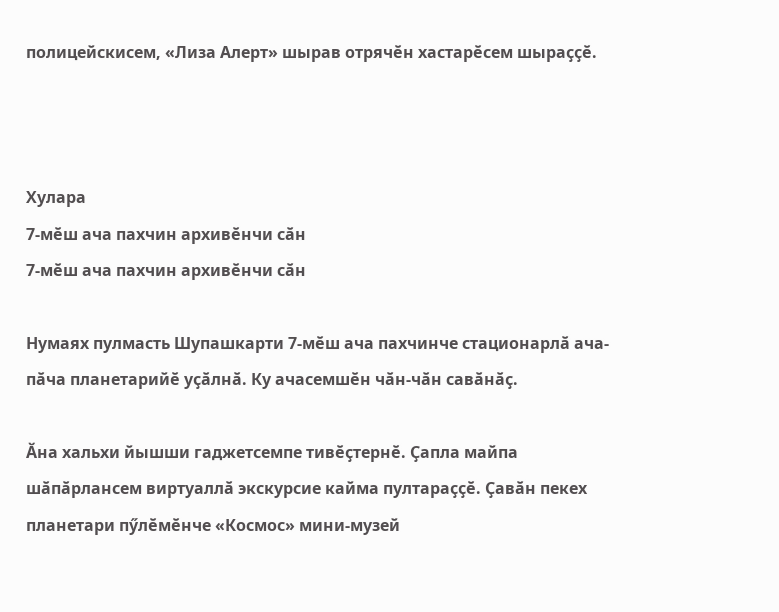полицейскисем, «Лиза Алерт» шырав отрячӗн хастарӗсем шыраҫҫӗ.



Хулара
7-мӗш ача пахчин архивӗнчи сӑн
7-мӗш ача пахчин архивӗнчи сӑн

Нумаях пулмасть Шупашкарти 7-мӗш ача пахчинче стационарлӑ ача-пӑча планетарийӗ уҫӑлнӑ. Ку ачасемшӗн чӑн-чӑн савӑнӑҫ.

Ӑна хальхи йышши гаджетсемпе тивӗҫтернӗ. Ҫапла майпа шӑпӑрлансем виртуаллӑ экскурсие кайма пултараҫҫӗ. Ҫавӑн пекех планетари пӳлӗмӗнче «Космос» мини-музей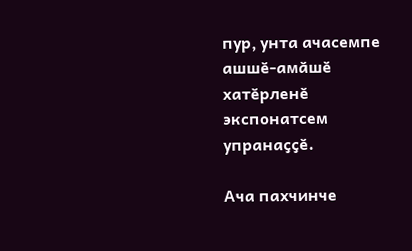пур, унта ачасемпе ашшӗ-амӑшӗ хатӗрленӗ экспонатсем упранаҫҫӗ.

Ача пахчинче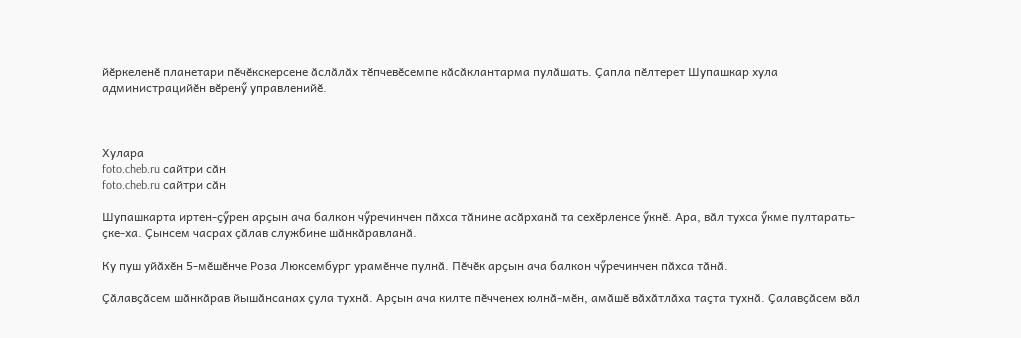йӗркеленӗ планетари пӗчӗкскерсене ӑслӑлӑх тӗпчевӗсемпе кӑсӑклантарма пулӑшать. Ҫапла пӗлтерет Шупашкар хула администрацийӗн вӗренӳ управленийӗ.



Хулара
foto.cheb.ru сайтри сӑн
foto.cheb.ru сайтри сӑн

Шупашкарта иртен-ҫӳрен арҫын ача балкон чӳречинчен пӑхса тӑнине асӑрханӑ та сехӗрленсе ӳкнӗ. Ара, вӑл тухса ӳкме пултарать-ҫке-ха. Ҫынсем часрах ҫӑлав службине шӑнкӑравланӑ.

Ку пуш уйӑхӗн 5-мӗшӗнче Роза Люксембург урамӗнче пулнӑ. Пӗчӗк арҫын ача балкон чӳречинчен пӑхса тӑнӑ.

Ҫӑлавҫӑсем шӑнкӑрав йышӑнсанах ҫула тухнӑ. Арҫын ача килте пӗчченех юлнӑ-мӗн, амӑшӗ вӑхӑтлӑха таҫта тухнӑ. Ҫалавҫӑсем вӑл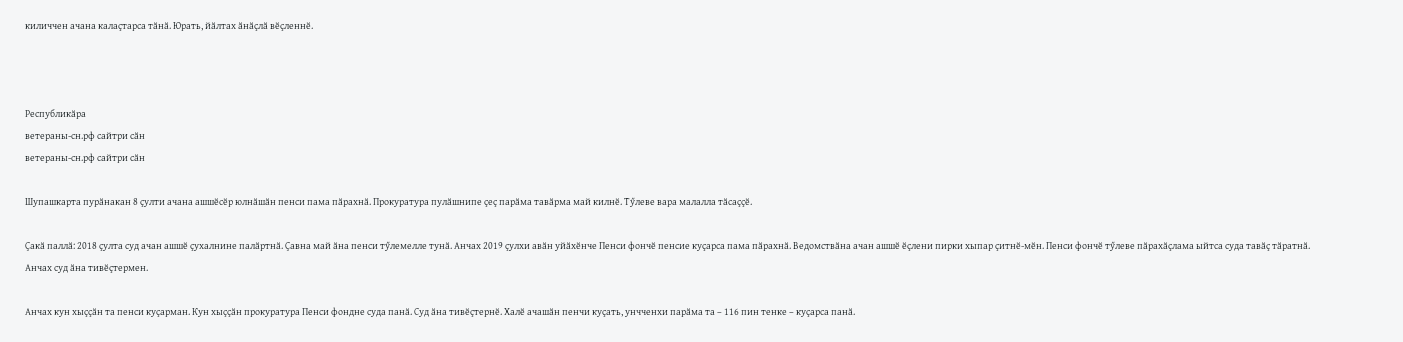киличчен ачана калаҫтарса тӑнӑ. Юрать, йӑлтах ӑнӑҫлӑ вӗҫленнӗ.



Республикӑра
ветераны-сн.рф сайтри сӑн
ветераны-сн.рф сайтри сӑн

Шупашкарта пурӑнакан 8 ҫулти ачана ашшӗсӗр юлнӑшӑн пенси пама пӑрахнӑ. Прокуратура пулӑшнипе ҫеҫ парӑма тавӑрма май килнӗ. Тӳлеве вара малалла тӑсаҫҫӗ.

Ҫакӑ паллӑ: 2018 ҫулта суд ачан ашшӗ ҫухалнине палӑртнӑ. Ҫавна май ӑна пенси тӳлемелле тунӑ. Анчах 2019 ҫулхи авӑн уйӑхӗнче Пенси фончӗ пенсие куҫарса пама пӑрахнӑ. Ведомствӑна ачан ашшӗ ӗҫлени пирки хыпар ҫитнӗ-мӗн. Пенси фончӗ тӳлеве пӑрахӑҫлама ыйтса суда тавӑҫ тӑратнӑ. Анчах суд ӑна тивӗҫтермен.

Анчах кун хыҫҫӑн та пенси куҫарман. Кун хыҫҫӑн прокуратура Пенси фондне суда панӑ. Суд ӑна тивӗҫтернӗ. Халӗ ачашӑн пенчи куҫать, унчченхи парӑма та – 116 пин тенке – куҫарса панӑ.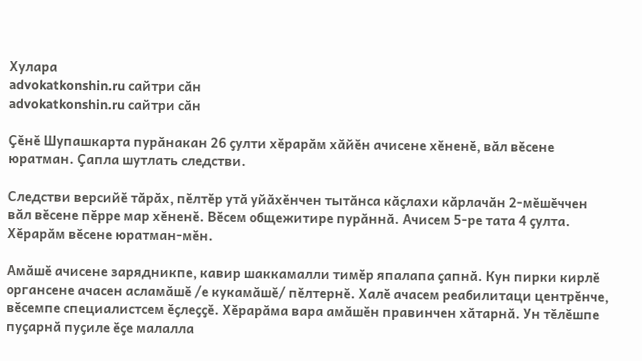Хулара
advokatkonshin.ru сайтри сӑн
advokatkonshin.ru сайтри сӑн

Ҫӗнӗ Шупашкарта пурӑнакан 26 ҫулти хӗрарӑм хӑйӗн ачисене хӗненӗ, вӑл вӗсене юратман. Ҫапла шутлать следстви.

Следстви версийӗ тӑрӑх, пӗлтӗр утӑ уйӑхӗнчен тытӑнса кӑҫлахи кӑрлачӑн 2-мӗшӗччен вӑл вӗсене пӗрре мар хӗненӗ. Вӗсем общежитире пурӑннӑ. Ачисем 5-ре тата 4 ҫулта. Хӗрарӑм вӗсене юратман-мӗн.

Амӑшӗ ачисене зарядникпе, кавир шаккамалли тимӗр япалапа ҫапнӑ. Кун пирки кирлӗ органсене ачасен асламӑшӗ /е кукамӑшӗ/ пӗлтернӗ. Халӗ ачасем реабилитаци центрӗнче, вӗсемпе специалистсем ӗҫлеҫҫӗ. Хӗрарӑма вара амӑшӗн правинчен хӑтарнӑ. Ун тӗлӗшпе пуҫарнӑ пуҫиле ӗҫе малалла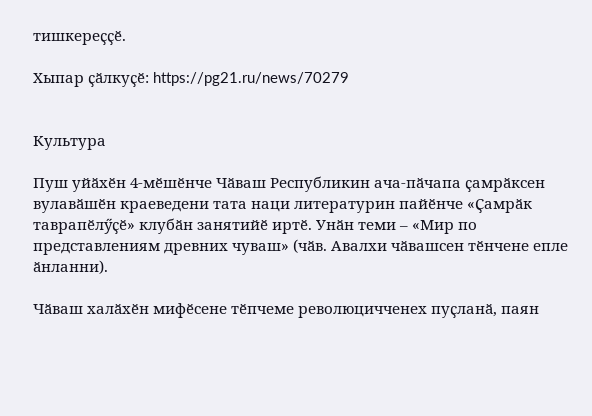тишкереҫҫӗ.

Хыпар ҫӑлкуҫӗ: https://pg21.ru/news/70279


Культура

Пуш уйӑхӗн 4-мӗшӗнче Чӑваш Республикин ача-пӑчапа ҫамрӑксен вулавӑшӗн краеведени тата наци литературин пайӗнче «Ҫамрӑк таврапӗлӳҫӗ» клубӑн занятийӗ иртӗ. Унӑн теми – «Мир по представлениям древних чуваш» (чӑв. Авалхи чӑвашсен тӗнчене епле ӑнланни).

Чӑваш халӑхӗн мифӗсене тӗпчеме революцичченех пуҫланӑ, паян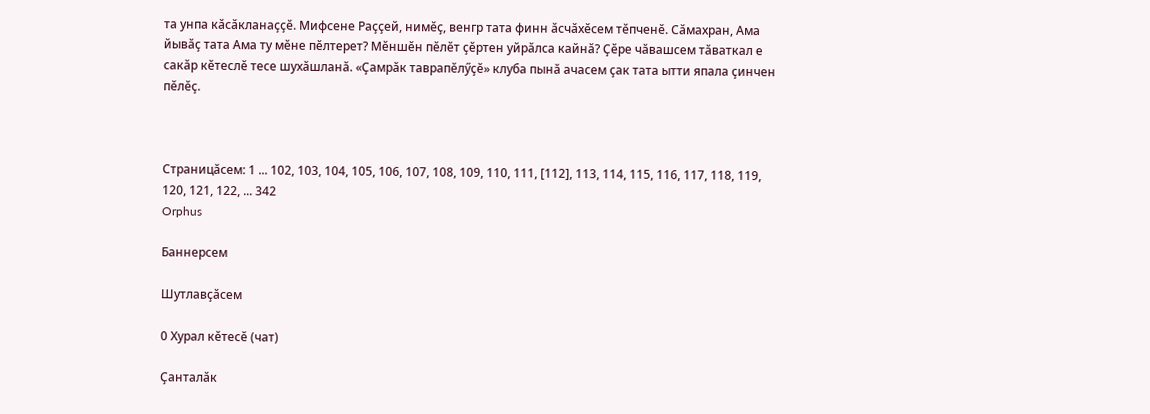та унпа кӑсӑкланаҫҫӗ. Мифсене Раҫҫей, нимӗҫ, венгр тата финн ӑсчӑхӗсем тӗпченӗ. Сӑмахран, Ама йывӑҫ тата Ама ту мӗне пӗлтерет? Мӗншӗн пӗлӗт ҫӗртен уйрӑлса кайнӑ? Ҫӗре чӑвашсем тӑваткал е сакӑр кӗтеслӗ тесе шухӑшланӑ. «Ҫамрӑк таврапӗлӳҫӗ» клуба пынӑ ачасем ҫак тата ытти япала ҫинчен пӗлӗҫ.



Страницӑсем: 1 ... 102, 103, 104, 105, 106, 107, 108, 109, 110, 111, [112], 113, 114, 115, 116, 117, 118, 119, 120, 121, 122, ... 342
Orphus

Баннерсем

Шутлавҫӑсем

0 Хурал кӗтесӗ (чат)

Ҫанталӑк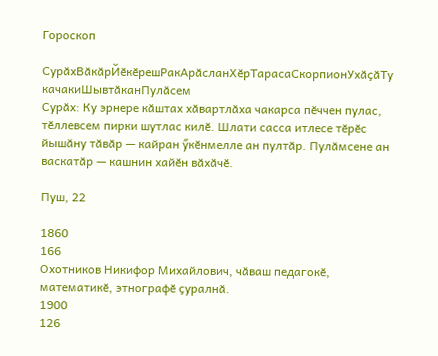Гороскоп

СурӑхВӑкӑрЙӗкӗрешРакАрӑсланХӗрТарасаСкорпионУхӑҫӑТу качакиШывтӑканПулӑсем
Сурӑх: Ку эрнере кӑштах хӑвартлӑха чакарса пӗччен пулас, тӗллевсем пирки шутлас килӗ. Шлати сасса итлесе тӗрӗс йышӑну тӑвӑр — кайран ӳкӗнмелле ан пултӑр. Пулӑмсене ан васкатӑр — кашнин хайӗн вӑхӑчӗ.

Пуш, 22

1860
166
Охотников Никифор Михайлович, чӑваш педагокӗ, математикӗ, этнографӗ ҫуралнӑ.
1900
126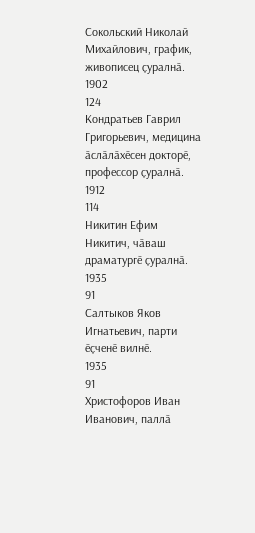Сокольский Николай Михайлович, график, живописец ҫуралнӑ.
1902
124
Кондратьев Гаврил Григорьевич, медицина ӑслӑлӑхӗсен докторӗ, профессор ҫуралнӑ.
1912
114
Никитин Ефим Никитич, чӑваш драматургӗ ҫуралнӑ.
1935
91
Салтыков Яков Игнатьевич, парти ӗҫченӗ вилнӗ.
1935
91
Христофоров Иван Иванович, паллӑ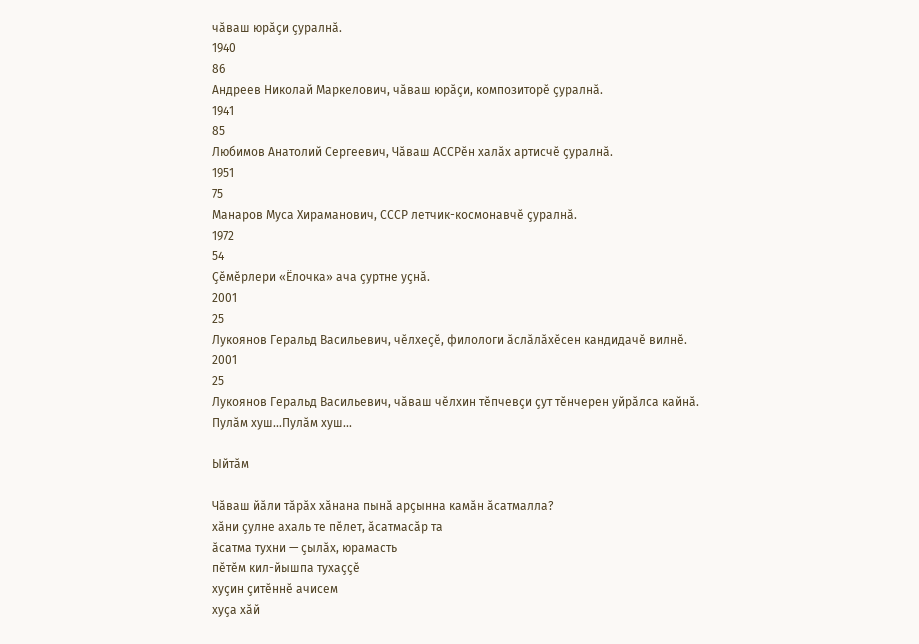чӑваш юрӑҫи ҫуралнӑ.
1940
86
Андреев Николай Маркелович, чӑваш юрӑҫи, композиторӗ ҫуралнӑ.
1941
85
Любимов Анатолий Сергеевич, Чӑваш АССРӗн халӑх артисчӗ ҫуралнӑ.
1951
75
Манаров Муса Хираманович, СССР летчик-космонавчӗ ҫуралнӑ.
1972
54
Ҫӗмӗрлери «Ёлочка» ача ҫуртне уҫнӑ.
2001
25
Лукоянов Геральд Васильевич, чӗлхеҫӗ, филологи ӑслӑлӑхӗсен кандидачӗ вилнӗ.
2001
25
Лукоянов Геральд Васильевич, чӑваш чӗлхин тӗпчевҫи ҫут тӗнчерен уйрӑлса кайнӑ.
Пулӑм хуш...Пулӑм хуш...

Ыйтӑм

Чӑваш йӑли тӑрӑх хӑнана пынӑ арҫынна камӑн ӑсатмалла?
хӑни ҫулне ахаль те пӗлет, ӑсатмасӑр та
ӑсатма тухни — ҫылӑх, юрамасть
пӗтӗм кил-йышпа тухаҫҫӗ
хуҫин ҫитӗннӗ ачисем
хуҫа хӑй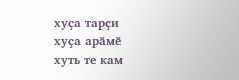хуҫа тарҫи
хуҫа арӑмӗ
хуть те кам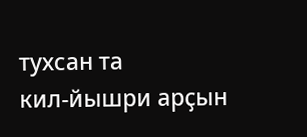тухсан та
кил-йышри арҫын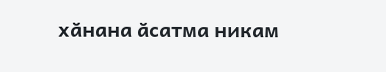хӑнана ӑсатма никам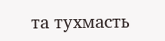та тухмасть